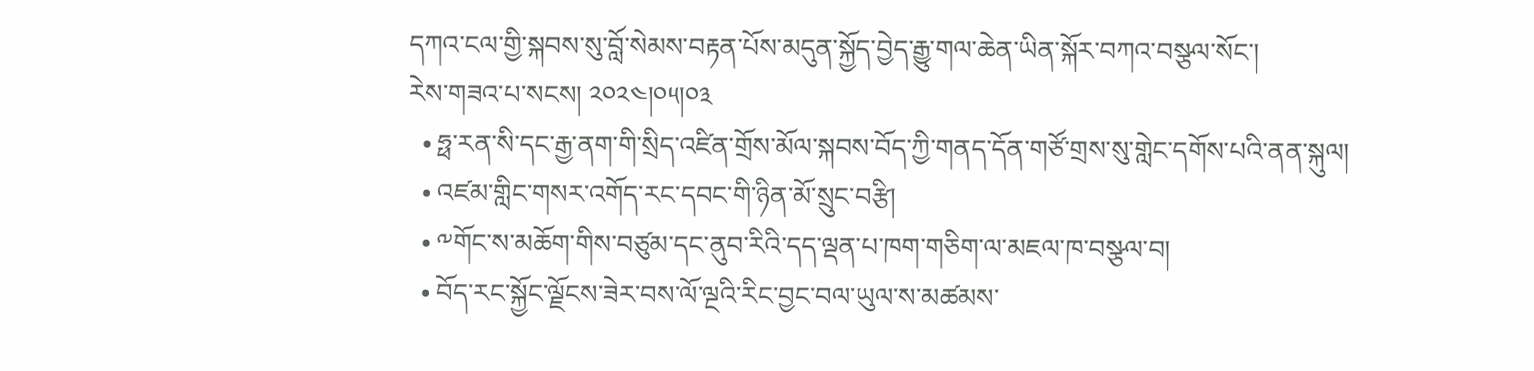དཀའ་ངལ་གྱི་སྐབས་སུ་བློ་སེམས་བརྟན་པོས་མདུན་སྐྱོད་བྱེད་རྒྱུ་གལ་ཆེན་ཡིན་སྐོར་བཀའ་བསྩལ་སོང་།
རེས་གཟའ་པ་སངས། ༢༠༢༤།༠༥།༠༣
  • ཧྥ་རན་སི་དང་རྒྱ་ནག་གི་སྲིད་འཛིན་གྲོས་མོལ་སྐབས་བོད་ཀྱི་གནད་དོན་གཙོ་གྲས་སུ་གླེང་དགོས་པའི་ནན་སྐུལ།
  • འཛམ་གླིང་གསར་འགོད་རང་དབང་གི་ཉིན་མོ་སྲུང་བརྩི།
  • ༸གོང་ས་མཆོག་གིས་བཙུམ་དང་ནུབ་རིའི་དད་ལྡན་པ་ཁག་གཅིག་ལ་མཇལ་ཁ་བསྩལ་བ།
  • བོད་རང་སྐྱོང་ལྗོངས་ཟེར་བས་ལོ་ལྔའི་རིང་བྱང་བལ་ཡུལ་ས་མཚམས་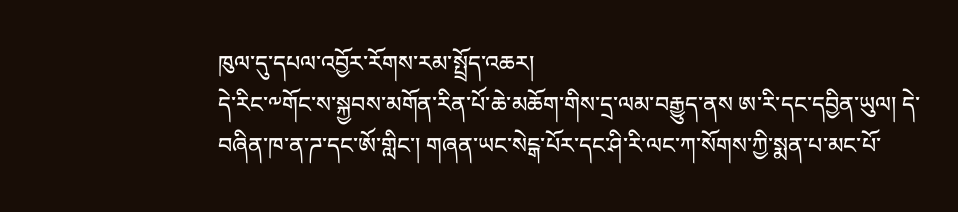ཁུལ་དུ་དཔལ་འབྱོར་རོགས་རམ་སྤྲོད་འཆར།
དེ་རིང་༸གོང་ས་སྐྱབས་མགོན་རིན་པོ་ཆེ་མཆོག་གིས་དྲ་ལམ་བརྒྱུད་ནས ཨ་རི་དང་དབྱིན་ཡུལ། དེ་བཞིན་ཁ་ན་ཌ་དང་ཨོ་གླིང་། གཞན་ཡང་སེངྒ་པོར་དང་ཤི་རི་ལང་ཀ་སོགས་ཀྱི་སྨན་པ་མང་པོ་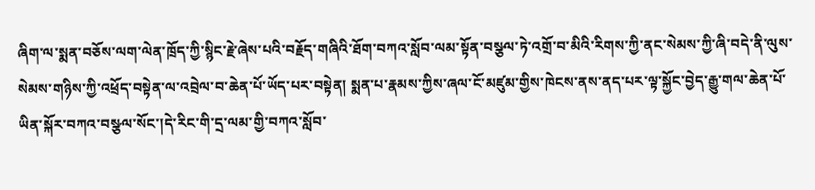ཞིག་ལ་སྨན་བཅོས་ལག་ལེན་ཁྲོད་ཀྱི་སྙིང་རྗེ་ཞེས་པའི་བརྗོད་གཞིའི་ཐོག་བཀའ་སློབ་ལམ་སྟོན་བསྩལ་ཏེ་འགྲོ་བ་མིའི་རིགས་ཀྱི་ནང་སེམས་ཀྱི་ཞི་བདེ་ནི་ལུས་སེམས་གཉིས་ཀྱི་འཕྲོད་བསྟེན་ལ་འབྲེལ་བ་ཆེན་པོ་ཡོད་པར་བསྟེན། སྨན་པ་རྣམས་ཀྱིས་ཞལ་ངོ་མཛུམ་གྱིས་ཁེངས་ནས་ནད་པར་ལྟ་སྐྱོང་བྱེད་རྒྱུ་གལ་ཆེན་པོ་ཡིན་སྐོར་བཀའ་བསྩལ་སོང་།དེ་རིང་གི་དྲ་ལམ་གྱི་བཀའ་སློབ་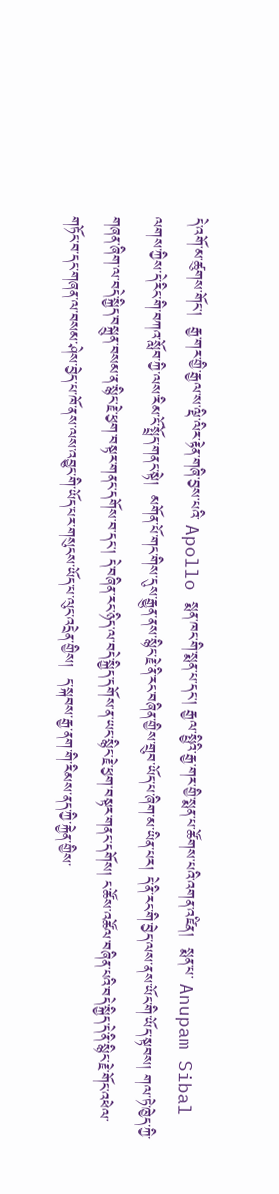དེ་འགོ་མ་ཚུགས་གོང་།  རྒྱ་གར་གྱི་རྒྱལ་ས་ལྡི་ལིར་རྟེན་གཞི་བྱས་པའི་ Apollo སྨན་ཁང་གི་སྨན་པ་དང་། རྒྱལ་སྤྱིའི་རྒྱ་གར་གྱི་སྨན་པ་ཚོགས་པའི་འགན་འཛིན།  སྨན་པ་ Anupam Sibal ལགས་ཀྱིས་དེ་རིང་གི་བཀའ་སློབ་ཀྱི་ལས་རིམ་ངོ་སྤྲོད་གནང་སྟེ།  མགོན་པོ་གང་གིས་དུས་རྒྱུན་ནས་སྙིང་རྗེ་ནི་རང་བཞིན་གྱིས་གྲུབ་ཡོད་པ་ཞིག་མ་ཡིན་པར། དེ་ནི་རང་གི་བྱེད་ལས་ནས་ཡོང་གི་ཡོད་སྟབས། གལ་ཏེ་ཁྱེད་ཀྱི་གཞན་ཞིག་ལ་བདེ་སྐྱིད་བསྐྲུན་བསམ་ན་སྙིང་རྗེ་ཕྱག་བསྟར་གནང་དགོས་བ་དང་། དེ་བཞིན་རང་ཉིད་ལ་བདེ་སྐྱིད་དགོས་ན་ཡང་སྙིང་རྗེ་ཕྱག་བསྟར་གནང་དགོས། ང་ཚོས་འཚོལ་བཞིན་པའི་བདེ་སྐྱིད་དེ་ནི་སྙིང་རྗེ་གོང་འཕེལ་གཏོང་བ་དང་གཞན་ལ་བསམ་ཤེས་བྱེད་པ་ཁོ་ནས་ལས་འབྱུང་གི་ཡོད་པར་གསུངས་ཡོད་པ་ལུང་འདྲེན་གྱིས།  ད་སྐབས་རྒྱ་ནག་གི་རིམས་ནད་ཀྱི་རྐྱེན་གྱིས་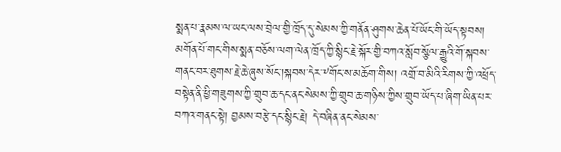སྨན་པ་རྣམས་ལ་ཡང་ལས་བྲེལ་གྱི་ཁྲོད་དུ་སེམས་ཀྱི་གནོན་ཤུགས་ཆེན་པོ་ཡོང་གི་ཡོད་སྟབས། མགོན་པོ་གང་གིས་སྨན་བཅོས་ལག་ལེན་ཁྲོད་ཀྱི་སྙིང་རྗེ་སྐོར་གྱི་བཀའ་སློབ་སྩོལ་རྒྱུའི་གོ་སྐབས་གནང་བར་ཐུགས་རྗེ་ཆེ་ཞུས་སོང་།སྐབས་དེར་༸གོང་ས་མཆོག་གིས། འགྲོ་བ་མིའི་རིགས་ཀྱི་འཕྲོད་བསྟེན་ནི་ཕྱི་གཟུགས་ཀྱི་གྲུབ་ཆ་དང་ནང་སེམས་ཀྱི་གྲུབ་ཆ་གཉིས་ཀྱིས་གྲུབ་ཡོད་པ་ཞིག་ཡིན་པར་བཀའ་གནང་སྟེ། བྱམས་བརྩེ་དང་སྙིང་རྗེ། དེ་བཞིན་ནང་སེམས་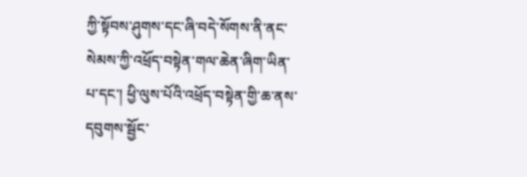ཀྱི་སྟོབས་ཤུགས་དང་ཞི་བདེ་སོགས་ནི་ནང་སེམས་ཀྱི་འཕྲོད་བསྟེན་གལ་ཆེན་ཞིག་ཡིན་པ་དང་། ཕྱི་ལུས་པོའི་འཕྲོད་བསྟེན་གྱི་ཆ་ནས་དབུགས་སྦྱོང་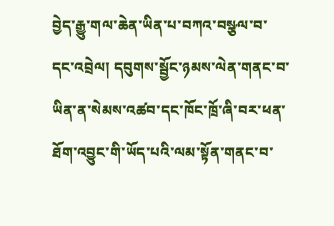བྱེད་རྒྱུ་གལ་ཆེན་ཡིན་པ་བཀའ་བསྩལ་བ་དང་འབྲེལ། དབུགས་སྦྱོང་ཉམས་ལེན་གནང་བ་ཡིན་ན་སེམས་འཚབ་དང་ཁོང་ཁྲོ་ཞི་བར་ཕན་ཐོག་འབྱུང་གི་ཡོད་པའི་ལམ་སྟོན་གནང་བ་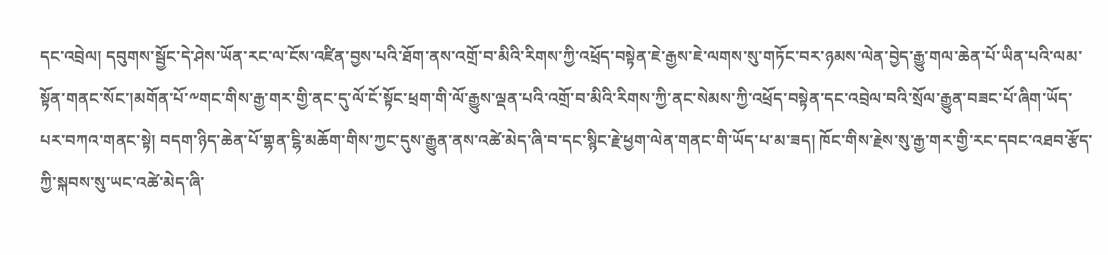དང་འབྲེལ། དབུགས་སྦྱོང་དེ་ཤེས་ཡོན་རང་ལ་ངོས་འཛིན་བྱས་པའི་ཐོག་ནས་འགྲོ་བ་མིའི་རིགས་ཀྱི་འཕྲོད་བསྟེན་ཇེ་རྒྱས་ཇེ་ལགས་སུ་གཏོང་བར་ཉམས་ལེན་བྱེད་རྒྱུ་གལ་ཆེན་པོ་ཡིན་པའི་ལམ་སྟོན་གནང་སོང་།མགོན་པོ་༸གང་གིས་རྒྱ་གར་གྱི་ནང་དུ་ལོ་ངོ་སྟོང་ཕྲག་གི་ལོ་རྒྱུས་ལྡན་པའི་འགྲོ་བ་མིའི་རིགས་ཀྱི་ནང་སེམས་ཀྱི་འཕྲོད་བསྟེན་དང་འབྲེལ་བའི་སྲོལ་རྒྱུན་བཟང་པོ་ཞིག་ཡོད་པར་བཀའ་གནང་སྟེ། བདག་ཉིད་ཆེན་པོ་གྷན་ངྷི་མཆོག་གིས་ཀྱང་དུས་རྒྱུན་ནས་འཚེ་མེད་ཞི་བ་དང་སྙིང་རྗེ་ཕྱག་ལེན་གནང་གི་ཡོད་པ་མ་ཟད། ཁོང་གིས་རྗེས་སུ་རྒྱ་གར་གྱི་རང་དབང་འཐབ་རྩོད་ཀྱི་སྐབས་སུ་ཡང་འཚེ་མེད་ཞི་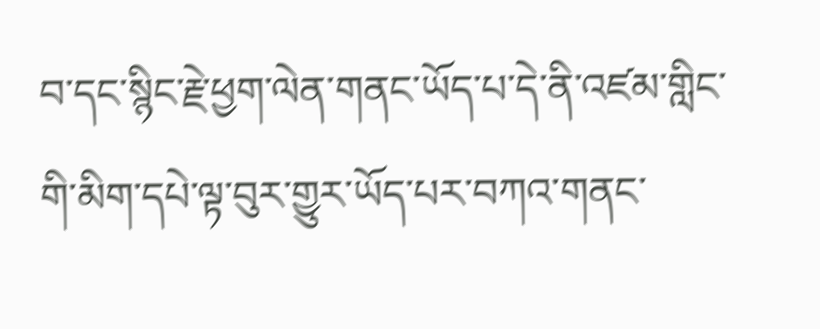བ་དང་སྙིང་རྗེ་ཕྱག་ལེན་གནང་ཡོད་པ་དེ་ནི་འཛམ་གླིང་གི་མིག་དཔེ་ལྟ་བུར་གྱུར་ཡོད་པར་བཀའ་གནང་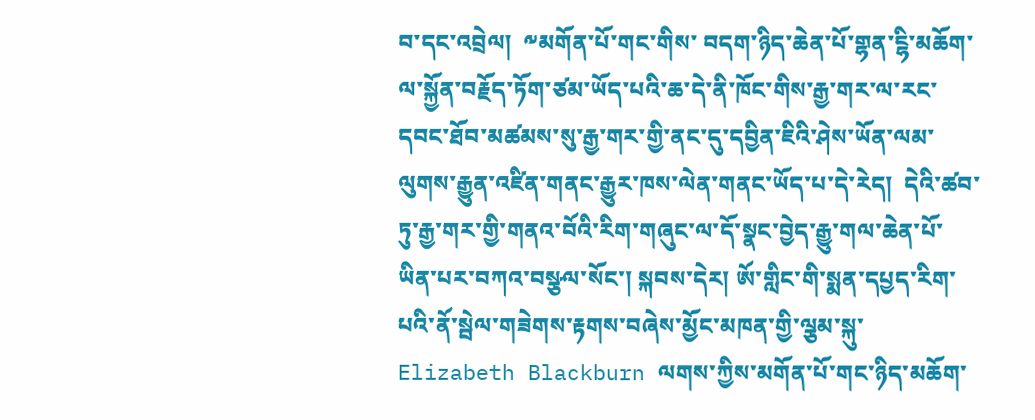བ་དང་འབྲེལ།  ༸མགོན་པོ་གང་གིས་ བདག་ཉིད་ཆེན་པོ་གྷན་ངྷི་མཆོག་ལ་སྐྱོན་བརྗོད་ཏོག་ཙམ་ཡོད་པའི་ཆ་དེ་ནི་ཁོང་གིས་རྒྱ་གར་ལ་རང་དབང་ཐོབ་མཚམས་སུ་རྒྱ་གར་གྱི་ནང་དུ་དབྱིན་ཇིའི་ཤེས་ཡོན་ལམ་ལུགས་རྒྱུན་འཛིན་གནང་རྒྱུར་ཁས་ལེན་གནང་ཡོད་པ་དེ་རེད།  དེའི་ཚབ་ཏུ་རྒྱ་གར་གྱི་གནའ་བོའི་རིག་གཞུང་ལ་དོ་སྣང་བྱེད་རྒྱུ་གལ་ཆེན་པོ་ཡིན་པར་བཀའ་བསྩལ་སོང་། སྐབས་དེར། ཨོ་གླིང་གི་སྨན་དཔྱད་རིག་པའི་ནོ་སྦེལ་གཟེགས་རྟགས་བཞེས་མྱོང་མཁན་གྱི་ལྕམ་སྐུ་ Elizabeth Blackburn ལགས་ཀྱིས་མགོན་པོ་གང་ཉིད་མཆོག་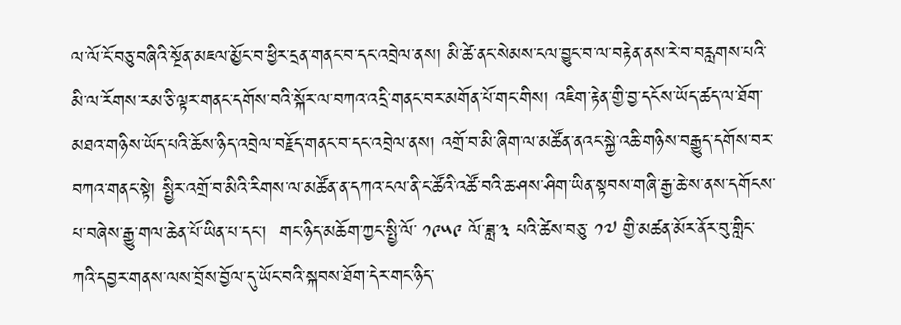ལ་ལོ་ངོ་བཅུ་བཞིའི་སྔོན་མཇལ་མྱོང་བ་ཕྱིར་དྲན་གནང་བ་དང་འབྲེལ་ནས། མི་ཚེ་ནང་སེམས་ངལ་བྱུང་བ་ལ་བརྟེན་ནས་རེ་བ་བརླགས་པའི་མི་ལ་རོགས་རམ་ཅི་ལྟར་གནང་དགོས་བའི་སྐོར་ལ་བཀའ་འདྲི་གནང་བར་མགོན་པོ་གང་གིས། འཇིག་རྟེན་གྱི་བྱ་དངོས་ཡོད་ཚད་ལ་ཐོག་མཐའ་གཉིས་ཡོད་པའི་ཆོས་ཉིད་འབྲེལ་བརྗོད་གནང་བ་དང་འབྲེལ་ནས། འགྲོ་བ་མི་ཞིག་ལ་མཚོན་ནའང་སྐྱེ་འཆི་གཉིས་བརྒྱུད་དགོས་བར་བཀའ་གནང་སྟེ། སྤྱིར་འགྲོ་བ་མིའི་རིགས་ལ་མཚོན་ན་དཀའ་ངལ་ནི་ང་ཚོའི་འཚོ་བའི་ཆ་ཤས་ཤིག་ཡིན་སྟབས་གཞི་རྒྱ་ཆེ་ས་ནས་དགོངས་པ་བཞེས་རྒྱུ་གལ་ཆེན་པོ་ཡིན་པ་དང་།  གང་ཉིད་མཆོག་ཀྱང་སྤྱི་ལོ་ ༡༩༥༩ ལོ་ཟླ་༣ པའི་ཚེས་བཅུ་ ༡༧ གྱི་མཚན་མོར་ནོར་བུ་གླིང་ཀའི་དབྱར་གནས་ལས་བྲོས་བྱོལ་དུ་ཡོང་བའི་སྐབས་ཐོག་དེར་གང་ཉིད་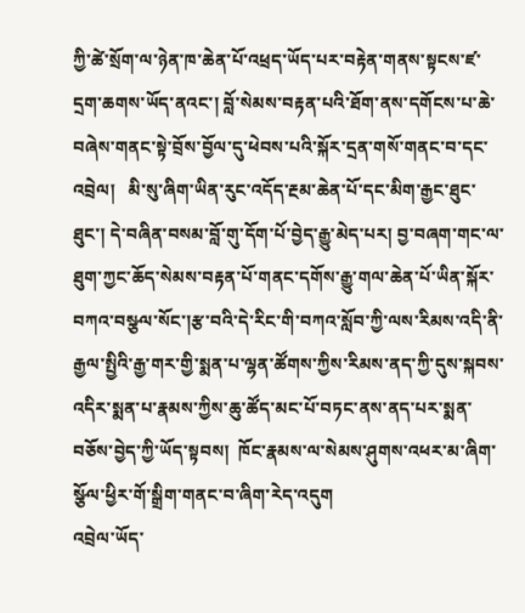ཀྱི་ཚེ་སྲོག་ལ་ཉེན་ཁ་ཆེན་པོ་འཕྲད་ཡོད་པར་བརྟེན་གནས་སྟངས་ཛ་དྲག་ཆགས་ཡོད་ནའང་། བློ་སེམས་བརྟན་པའི་ཐོག་ནས་དགོངས་པ་ཆེ་བཞེས་གནང་སྟེ་བྲོས་བྱོལ་དུ་ཕེབས་པའི་སྐོར་དྲན་གསོ་གནང་བ་དང་འབྲེལ།   མི་སུ་ཞིག་ཡིན་རུང་འདོད་རྔམ་ཆེན་པོ་དང་མིག་རྒྱང་ཐུང་ཐུང་། དེ་བཞིན་བསམ་བློ་གུ་དོག་པོ་བྱེད་རྒྱུ་མེད་པར། བྱ་བཞག་གང་ལ་ཐུག་ཀྱང་ཆོད་སེམས་བརྟན་པོ་གནང་དགོས་རྒྱུ་གལ་ཆེན་པོ་ཡིན་སྐོར་བཀའ་བསྩལ་སོང་།རྩ་བའི་དེ་རིང་གི་བཀའ་སློབ་ཀྱི་ལས་རིམས་འདི་ནི་རྒྱལ་སྤྱིའི་རྒྱ་གར་གྱི་སྨན་པ་ལྷན་ཚོགས་ཀྱིས་རིམས་ནད་ཀྱི་དུས་སྐབས་འདིར་སྨན་པ་རྣམས་ཀྱིས་ཆུ་ཚོད་མང་པོ་བཏང་ནས་ནད་པར་སྨན་བཅོས་བྱེད་ཀྱི་ཡོད་སྟབས།  ཁོང་རྣམས་ལ་སེམས་ཤུགས་འཕར་མ་ཞིག་སྩོལ་ཕྱིར་གོ་སྒྲིག་གནང་བ་ཞིག་རེད་འདུག
འབྲེལ་ཡོད་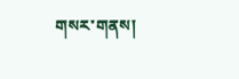གསར་གནས།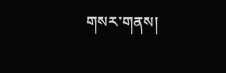གསར་གནས།